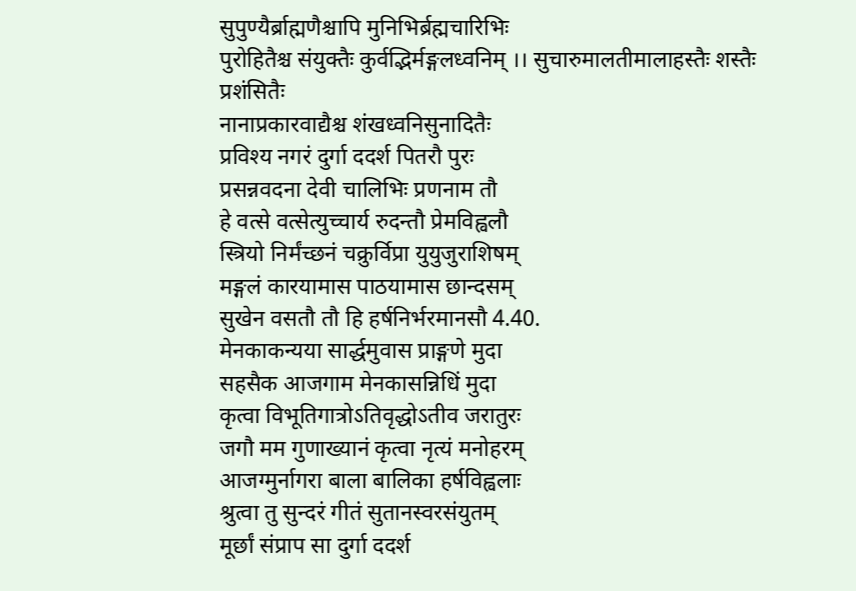सुपुण्यैर्ब्राह्मणैश्चापि मुनिभिर्ब्रह्मचारिभिः
पुरोहितैश्च संयुक्तैः कुर्वद्भिर्मङ्गलध्वनिम् ।। सुचारुमालतीमालाहस्तैः शस्तैः प्रशंसितैः
नानाप्रकारवाद्यैश्च शंखध्वनिसुनादितैः
प्रविश्य नगरं दुर्गा ददर्श पितरौ पुरः
प्रसन्नवदना देवी चालिभिः प्रणनाम तौ
हे वत्से वत्सेत्युच्चार्य रुदन्तौ प्रेमविह्वलौ
स्त्रियो निर्मंच्छनं चक्रुर्विप्रा युयुजुराशिषम्
मङ्गलं कारयामास पाठयामास छान्दसम्
सुखेन वसतौ तौ हि हर्षनिर्भरमानसौ 4.40.
मेनकाकन्यया सार्द्धमुवास प्राङ्गणे मुदा
सहसैक आजगाम मेनकासन्निधिं मुदा
कृत्वा विभूतिगात्रोऽतिवृद्धोऽतीव जरातुरः
जगौ मम गुणाख्यानं कृत्वा नृत्यं मनोहरम्
आजग्मुर्नागरा बाला बालिका हर्षविह्वलाः
श्रुत्वा तु सुन्दरं गीतं सुतानस्वरसंयुतम्
मूर्छां संप्राप सा दुर्गा ददर्श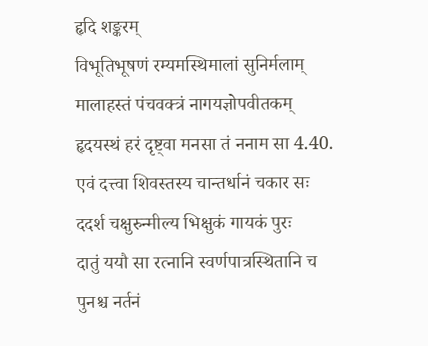हृदि शङ्करम्
विभूतिभूषणं रम्यमस्थिमालां सुनिर्मलाम्
मालाहस्तं पंचवक्त्रं नागयज्ञोपवीतकम्
हृदयस्थं हरं दृष्ट्वा मनसा तं ननाम सा 4.40.
एवं दत्त्वा शिवस्तस्य चान्तर्धानं चकार सः
ददर्श चक्षुरुन्मील्य भिक्षुकं गायकं पुरः
दातुं ययौ सा रत्नानि स्वर्णपात्रस्थितानि च
पुनश्च नर्तनं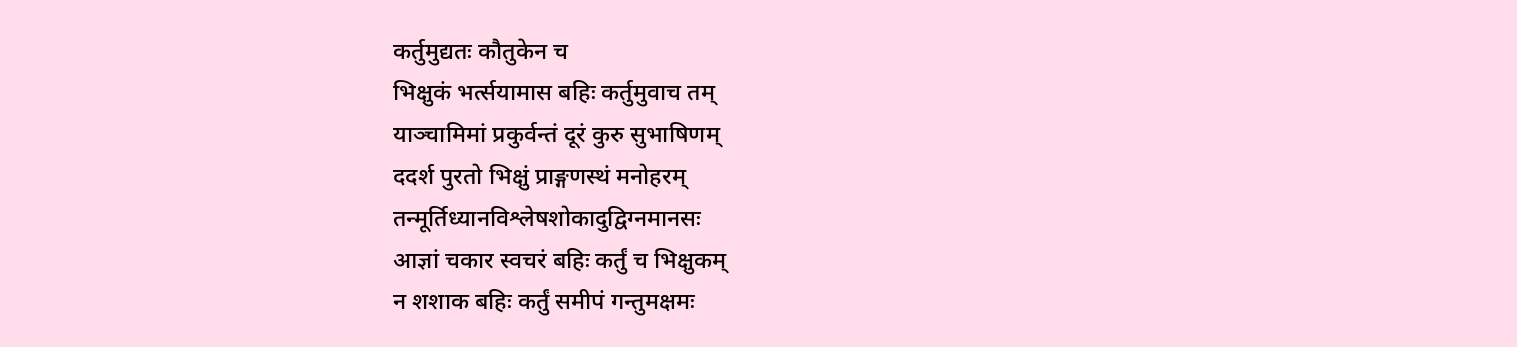कर्तुमुद्यतः कौतुकेन च
भिक्षुकं भर्त्सयामास बहिः कर्तुमुवाच तम्
याञ्चामिमां प्रकुर्वन्तं दूरं कुरु सुभाषिणम्
ददर्श पुरतो भिक्षुं प्राङ्गणस्थं मनोहरम्
तन्मूर्तिध्यानविश्लेषशोकादुद्विग्नमानसः
आज्ञां चकार स्वचरं बहिः कर्तुं च भिक्षुकम्
न शशाक बहिः कर्तुं समीपं गन्तुमक्षमः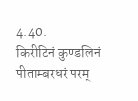4.40.
किरीटिनं कुण्डलिनं पीताम्बरधरं परम्